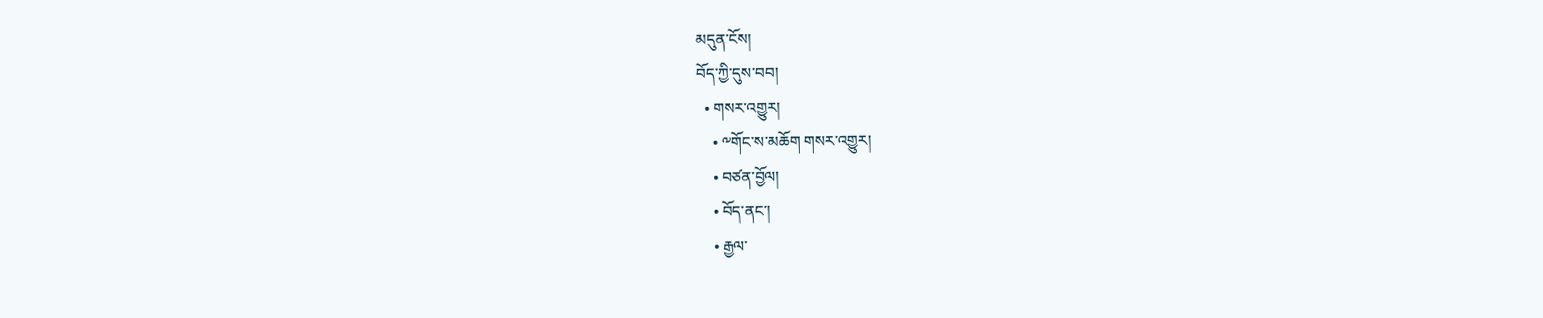མདུན་ངོས།
བོད་ཀྱི་དུས་བབ།
  • གསར་འགྱུར།
    • ༸གོང་ས་མཆོག གསར་འགྱུར།
    • བཙན་བྱོལ།
    • བོད་ནང་།
    • རྒྱལ་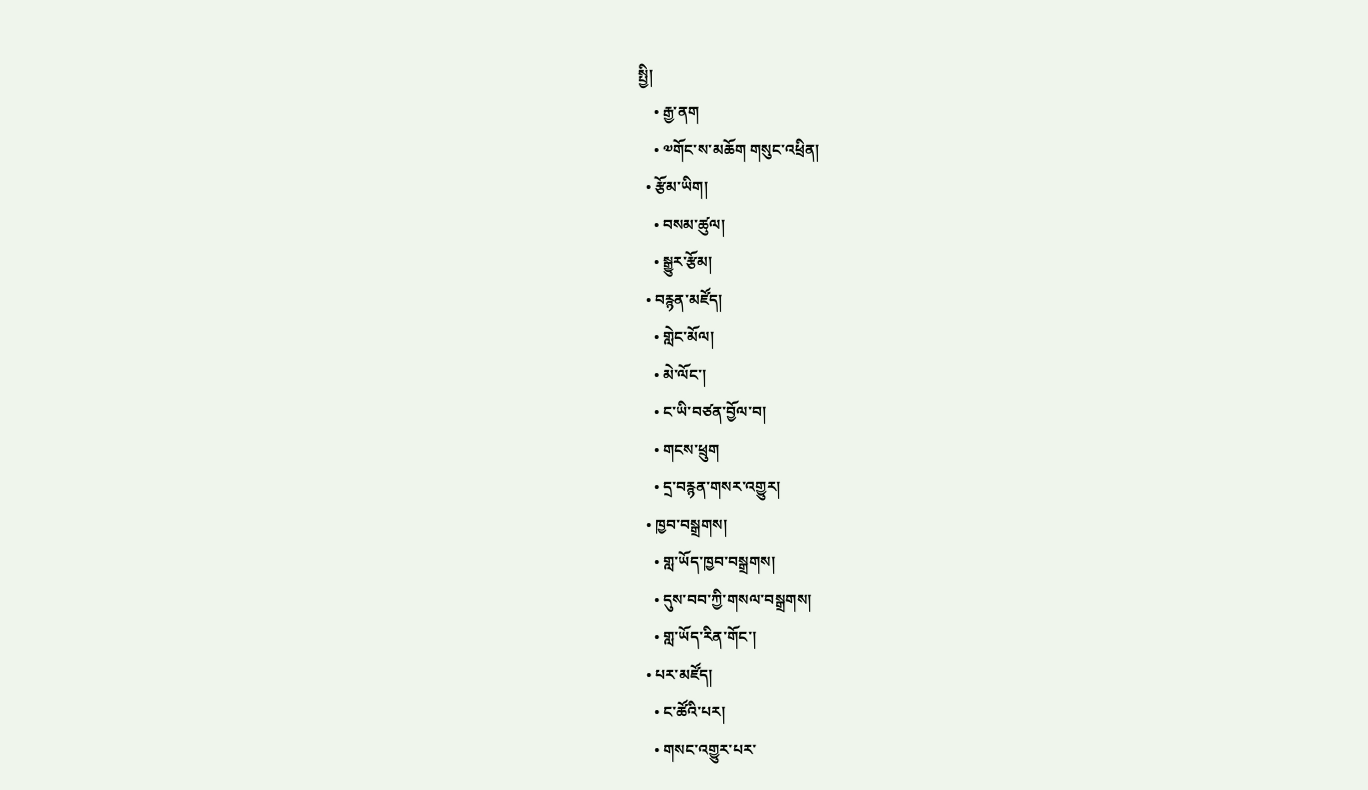སྤྱི།
    • རྒྱ་ནག
    • ༧གོང་ས་མཆོག གསུང་འཕྲིན།
  • རྩོམ་ཡིག།
    • བསམ་ཚུལ།
    • སྒྱུར་རྩོམ།
  • བརྙན་མཛོད།
    • གླེང་མོལ།
    • མེ་ལོང་།
    • ང་ཡི་བཙན་བྱོལ་བ།
    • གངས་ཕྲུག
    • དྲ་བརྙན་གསར་འགྱུར།
  • ཁྱབ་བསྒྲགས།
    • གླ་ཡོད་ཁྱབ་བསྒྲགས།
    • དུས་བབ་ཀྱི་གསལ་བསྒྲགས།
    • གླ་ཡོད་རིན་གོང་།
  • པར་མཛོད།
    • ང་ཚོའི་པར།
    • གསང་འགྱུར་པར་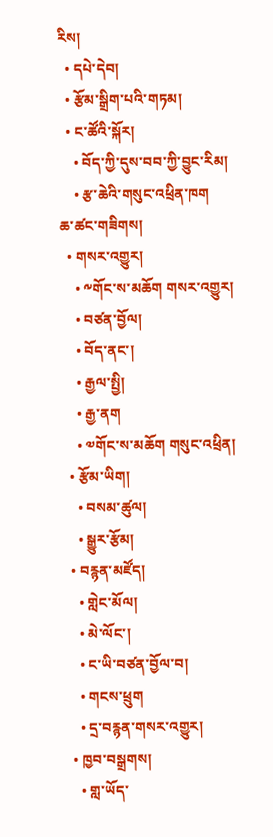རིས།
  • དཔེ་དེབ།
  • རྩོམ་སྒྲིག་པའི་གཏམ།
  • ང་ཚོའི་སྐོར།
    • བོད་ཀྱི་དུས་བབ་ཀྱི་བྱུང་རིམ།
    • རྩ་ཆེའི་གསུང་འཕྲིན་ཁག
ཆ་ཚང་གཟིགས།
  • གསར་འགྱུར།
    • ༸གོང་ས་མཆོག གསར་འགྱུར།
    • བཙན་བྱོལ།
    • བོད་ནང་།
    • རྒྱལ་སྤྱི།
    • རྒྱ་ནག
    • ༧གོང་ས་མཆོག གསུང་འཕྲིན།
  • རྩོམ་ཡིག།
    • བསམ་ཚུལ།
    • སྒྱུར་རྩོམ།
  • བརྙན་མཛོད།
    • གླེང་མོལ།
    • མེ་ལོང་།
    • ང་ཡི་བཙན་བྱོལ་བ།
    • གངས་ཕྲུག
    • དྲ་བརྙན་གསར་འགྱུར།
  • ཁྱབ་བསྒྲགས།
    • གླ་ཡོད་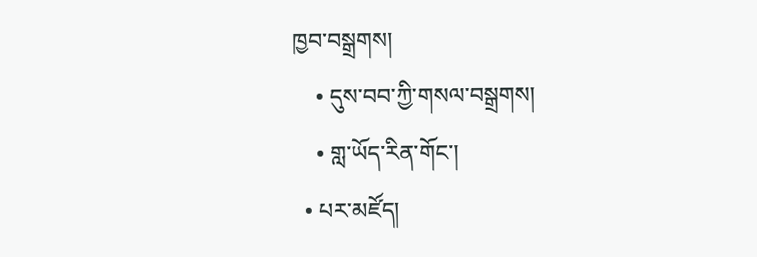ཁྱབ་བསྒྲགས།
    • དུས་བབ་ཀྱི་གསལ་བསྒྲགས།
    • གླ་ཡོད་རིན་གོང་།
  • པར་མཛོད།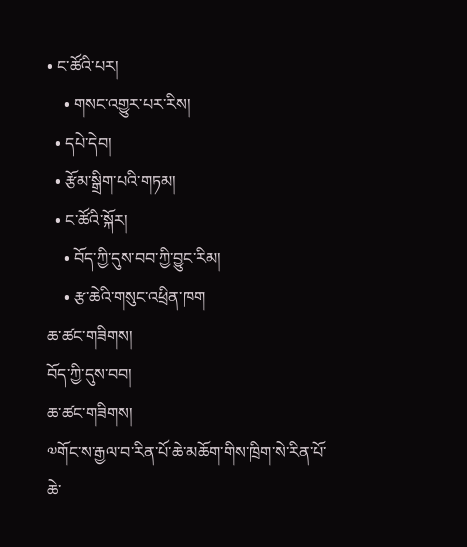• ང་ཚོའི་པར།
    • གསང་འགྱུར་པར་རིས།
  • དཔེ་དེབ།
  • རྩོམ་སྒྲིག་པའི་གཏམ།
  • ང་ཚོའི་སྐོར།
    • བོད་ཀྱི་དུས་བབ་ཀྱི་བྱུང་རིམ།
    • རྩ་ཆེའི་གསུང་འཕྲིན་ཁག
ཆ་ཚང་གཟིགས།
བོད་ཀྱི་དུས་བབ།
ཆ་ཚང་གཟིགས།
༧གོང་ས་རྒྱལ་བ་རིན་པོ་ཆེ་མཆོག་གིས་ཁྲིག་སེ་རིན་པོ་ཆེ་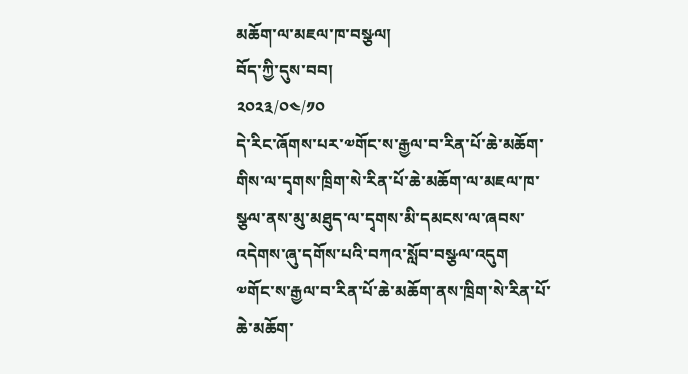མཆོག་ལ་མཇལ་ཁ་བསྩལ།
བོད་ཀྱི་དུས་བབ།
༢༠༢༣/༠༤/༡༠
དེ་རིང་ཞོགས་པར་༧གོང་ས་རྒྱལ་བ་རིན་པོ་ཆེ་མཆོག་གིས་ལ་དྭགས་ཁྲིག་སེ་རིན་པོ་ཆེ་མཆོག་ལ་མཇལ་ཁ་སྩལ་ནས་མུ་མཐུད་ལ་དྭགས་མི་དམངས་ལ་ཞབས་འདེགས་ཞུ་དགོས་པའི་བཀའ་སློབ་བསྩལ་འདུག
༧གོང་ས་རྒྱལ་བ་རིན་པོ་ཆེ་མཆོག་ནས་ཁྲིག་སེ་རིན་པོ་ཆེ་མཆོག་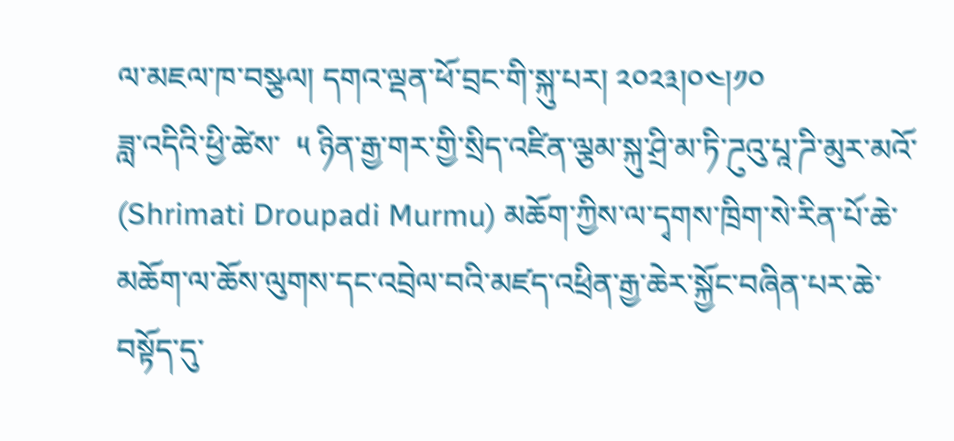ལ་མཇལ་ཁ་བསྩལ། དགའ་ལྡན་ཕོ་བྲང་གི་སྐུ་པར། ༢༠༢༣།༠༤།༡༠
ཟླ་འདིའི་ཕྱི་ཚེས་  ༥ ཉིན་རྒྱ་གར་གྱི་སྲིད་འཛིན་ལྕམ་སྐུ་ཤྲི་མ་ཏི་ཌུའུ་པཱ་ཌི་མུར་མའོ་ (Shrimati Droupadi Murmu) མཆོག་ཀྱིས་ལ་དྭགས་ཁྲིག་སེ་རིན་པོ་ཆེ་མཆོག་ལ་ཆོས་ལུགས་དང་འབྲེལ་བའི་མཛད་འཕྲིན་རྒྱ་ཆེར་སྐྱོང་བཞིན་པར་ཆེ་བསྟོད་དུ་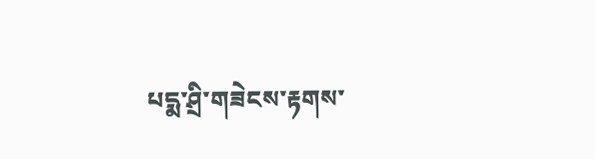པདྨ་ཤྲི་གཟེངས་རྟགས་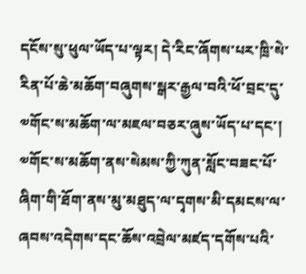དངོས་སུ་ཕུལ་ཡོད་པ་ལྟར། དེ་རིང་ཞོགས་པར་ཁྲི་སེ་རིན་པོ་ཆེ་མཆོག་བཞུགས་སྒར་རྒྱལ་བའི་ཕོ་བྲང་དུ་༧གོང་ས་མཆོག་ལ་མཇལ་བཅར་ཞུས་ཡོད་པ་དང་། ༧གོང་ས་མཆོག་ནས་སེམས་ཀྱི་ཀུན་སློང་བཟང་པོ་ཞིག་གི་ཐོག་ནས་མུ་མཐུད་ལ་དྭགས་མི་དམངས་ལ་ཞབས་འདེགས་དང་ཆོས་འབྲེལ་མཛད་དགོས་པའི་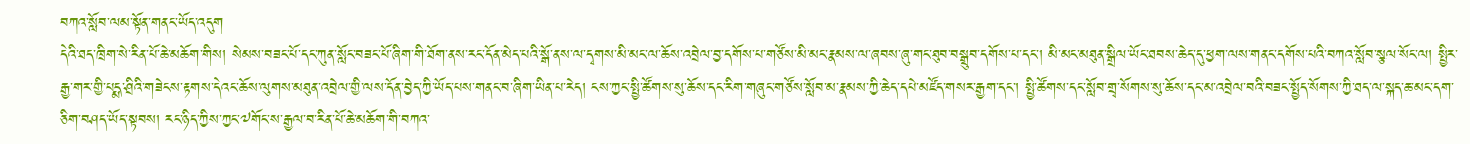བཀའ་སློབ་ལམ་སྟོན་གནང་ཡོད་འདུག
དེའི་ཐད་ཁྲིག་སེ་རིན་པོ་ཆེ་མཆོག་གིས། སེམས་བཟང་པོ་དང་ཀུན་སློང་བཟང་པོ་ཞིག་གི་ཐོག་ནས་རང་དོན་མེད་པའི་སྒོ་ནས་ལ་དྭགས་མི་མང་ལ་ཆོས་འབྲེལ་བྱ་དགོས་པ་གཙོས་མི་མང་རྣམས་ལ་ཞབས་ཞུ་གང་ཐུབ་བསྒྲུབ་དགོས་པ་དང་། མི་མང་མཐུན་སྒྲིལ་ཡོང་ཐབས་ཆེད་དུ་ཕྱག་ལས་གནང་དགོས་པའི་བཀའ་སློབ་སྩལ་སོང་ལ། སྤྱིར་རྒྱ་གར་གྱི་པདྨ་ཤྲིའི་གཟེངས་རྟགས་དེའང་ཆོས་ལུགས་མཐུན་འབྲེལ་གྱི་ལས་དོན་བྱེད་ཀྱི་ཡོད་པས་གནང་བ་ཞིག་ཡིན་པ་རེད། ངས་ཀྱང་སྤྱི་ཚོགས་སུ་ཆོས་དང་རིག་གཞུང་གཙོས་སློབ་མ་རྣམས་ཀྱི་ཆེད་དཔེ་མཛོད་གསར་རྒྱག་དང་། སྤྱི་ཚོགས་དང་སློབ་གྲྭ་སོགས་སུ་ཆོས་དང་མ་འབྲེལ་བའི་བཟང་སྤྱོད་སོགས་ཀྱི་ཐད་ལ་སྐད་ཆ་མང་དག་ཅིག་བཤད་ཡོད་སྟབས། རང་ཉིད་ཀྱིས་ཀྱང་༧གོང་ས་རྒྱལ་བ་རིན་པོ་ཆེ་མཆོག་གི་བཀའ་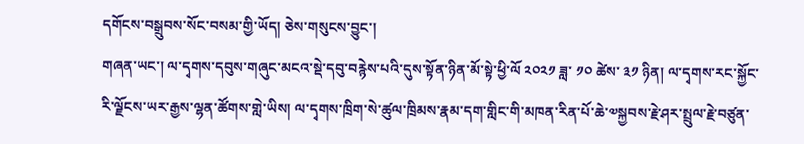དགོངས་བསྒྲུབས་སོང་བསམ་གྱི་ཡོད། ཅེས་གསུངས་བྱུང་།
གཞན་ཡང་། ལ་དྭགས་དབུས་གཞུང་མངའ་སྡེ་དབུ་བརྙེས་པའི་དུས་སྟོན་ཉིན་མོ་སྟེ་ཕྱི་ལོ ༢༠༢༡ ཟླ་ ༡༠ ཚེས་ ༣༡ ཉིན། ལ་དྭགས་རང་སྐྱོང་རི་ལྗོངས་ཡར་རྒྱས་ལྷན་ཚོགས་གླེ་ཡིས། ལ་དྭགས་ཁྲིག་སེ་ཚུལ་ཁྲིམས་རྣམ་དག་གླིང་གི་མཁན་རིན་པོ་ཆེ་༧སྐྱབས་རྗེ་ཤར་སྤྲུལ་རྗེ་བཙུན་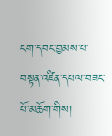ངག་དབང་བྱམས་པ་བསྟན་འཛིན་དཔལ་བཟང་པོ་མཆོག་གིས།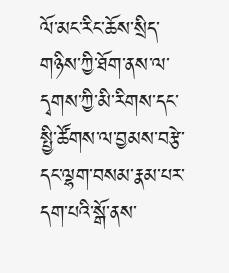ལོ་མང་རིང་ཆོས་སྲིད་གཉིས་ཀྱི་ཐོག་ནས་ལ་དྭགས་ཀྱི་མི་རིགས་དང་སྤྱི་ཚོགས་ལ་བྱམས་བརྩེ་དང་ལྷག་བསམ་རྣམ་པར་དག་པའི་སྒོ་ནས་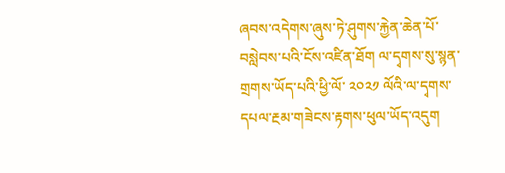ཞབས་འདེགས་ཞུས་ཏེ་ཤུགས་རྐྱེན་ཆེན་པོ་བསླེབས་པའི་ངོས་འཛིན་ཐོག ལ་དྭགས་སུ་སྙན་གྲགས་ཡོད་པའི་ཕྱི་ལོ་ ༢༠༢༡ ལོའི་ལ་དྭགས་དཔལ་རྔམ་གཟེངས་རྟགས་ཕུལ་ཡོད་འདུག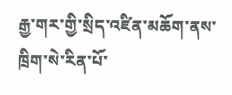རྒྱ་གར་གྱི་སྲིད་འཛིན་མཆོག་ནས་ཁྲིག་སེ་རིན་པོ་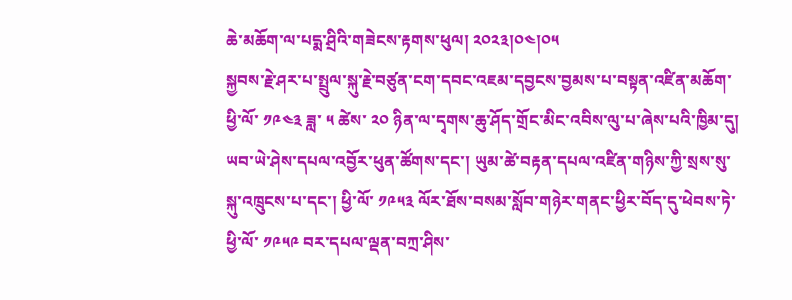ཆེ་མཆོག་ལ་པདྨ་ཤྲིའི་གཟེངས་རྟགས་ཕུལ། ༢༠༢༣།༠༤།༠༥
སྐྱབས་རྗེ་ཤར་པ་སྤྲུལ་སྐུ་རྗེ་བཙུན་ངག་དབང་འཇམ་དབྱངས་བྱམས་པ་བསྟན་འཛིན་མཆོག་ཕྱི་ལོ་ ༡༩༤༣ ཟླ་ ༥ ཚེས་ ༢༠ ཉིན་ལ་དྭགས་ཆུ་ཤོད་གྲོང་མིང་འབིས་ལུ་པ་ཞེས་པའི་ཁྱིམ་དུ། ཡབ་ཡེ་ཤེས་དཔལ་འབྱོར་ཕུན་ཚོགས་དང་། ཡུམ་ཚེ་བརྟན་དཔལ་འཛིན་གཉིས་ཀྱི་སྲས་སུ་སྐུ་འཁྲུངས་པ་དང་། ཕྱི་ལོ་ ༡༩༥༣ ལོར་ཐོས་བསམ་སློབ་གཉེར་གནང་ཕྱིར་བོད་དུ་ཕེབས་ཏེ་ཕྱི་ལོ་ ༡༩༥༩ བར་དཔལ་ལྡན་བཀྲ་ཤིས་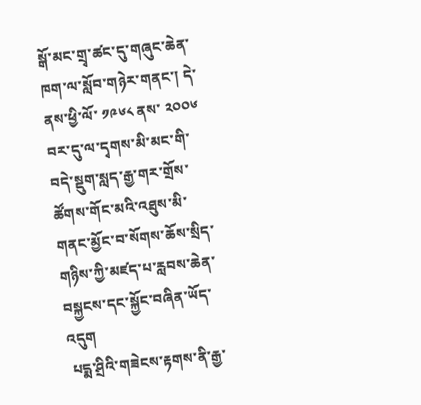སྒོ་མང་གྲྭ་ཚང་དུ་གཞུང་ཆེན་ཁག་ལ་སློབ་གཉེར་གནང་། དེ་ནས་ཕྱི་ལོ་ ༡༩༦༨ ནས་ ༢༠༠༦ བར་དུ་ལ་དྭགས་མི་མང་གི་བདེ་སྡུག་སླད་རྒྱ་གར་གྲོས་ཚོགས་གོང་མའི་འཐུས་མི་གནང་མྱོང་བ་སོགས་ཆོས་སྲིད་གཉིས་ཀྱི་མཛད་པ་རླབས་ཆེན་བསྐྱངས་དང་སྐྱོང་བཞིན་ཡོད་འདུག
 པདྨ་ཤྲིའི་གཟེངས་རྟགས་ནི་རྒྱ་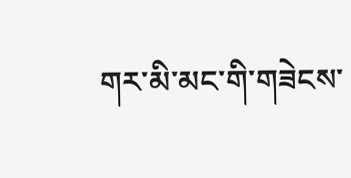གར་མི་མང་གི་གཟེངས་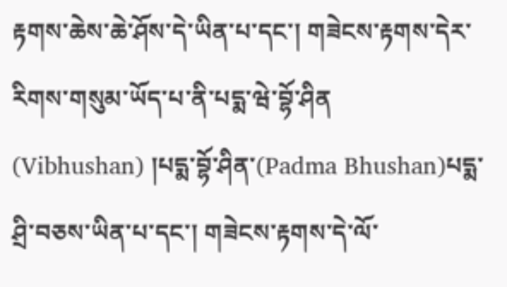རྟགས་ཆེས་ཆེ་ཤོས་དེ་ཡིན་པ་དང་། གཟེངས་རྟགས་དེར་རིགས་གསུམ་ཡོད་པ་ནི་པདྨ་ཝེ་བྷོ་ཤིན (Vibhushan) །པདྨ་བྷོ་ཤིན་(Padma Bhushan)པདྨ་ཤྲི་བཅས་ཡིན་པ་དང་། གཟེངས་རྟགས་དེ་ལོ་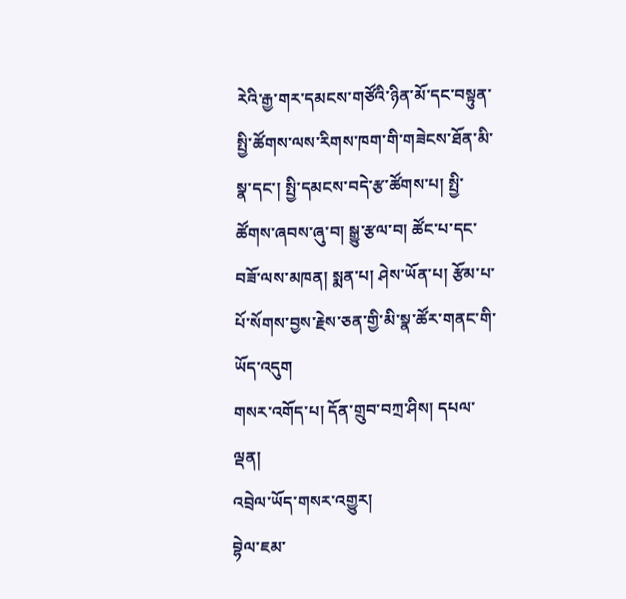རེའི་རྒྱ་གར་དམངས་གཙོའི་ཉིན་མོ་དང་བསྟུན་སྤྱི་ཚོགས་ལས་རིགས་ཁག་གི་གཟེངས་ཐོན་མི་སྣ་དང་། སྤྱི་དམངས་བདེ་རྩ་ཚོགས་པ། སྤྱི་ཚོགས་ཞབས་ཞུ་བ། སྒྱུ་རྩལ་བ། ཚོང་པ་དང་བཟོ་ལས་མཁན། སྨན་པ། ཤེས་ཡོན་པ། རྩོམ་པ་པོ་སོགས་བྱས་རྗེས་ཅན་གྱི་མི་སྣ་ཚོར་གནང་གི་ཡོད་འདུག
གསར་འགོད་པ། དོན་གྲུབ་བཀྲ་ཤིས། དཔལ་ལྡན།
འབྲེལ་ཡོད་གསར་འགྱུར།
བྷེལ་ཇམ་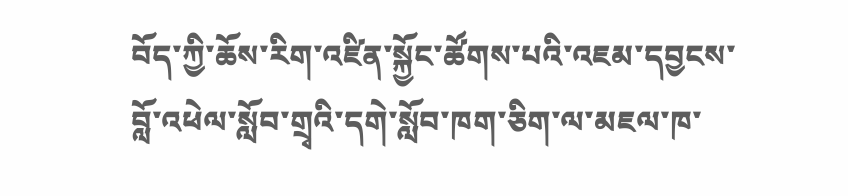བོད་ཀྱི་ཆོས་རིག་འཛིན་སྐྱོང་ཚོགས་པའི་འཇམ་དབྱངས་བློ་འཕེལ་སློབ་གྲྭའི་དགེ་སློབ་ཁག་ཅིག་ལ་མཇལ་ཁ་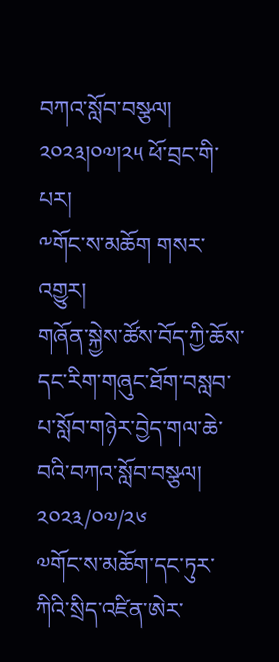བཀའ་སློབ་བསྩལ། ༢༠༢༣།༠༧།༢༥ ཕོ་བྲང་གི་པར།
༸གོང་ས་མཆོག གསར་འགྱུར།
གཞོན་སྐྱེས་ཚོས་བོད་ཀྱི་ཆོས་དང་རིག་གཞུང་ཐོག་བསླབ་པ་སློབ་གཉེར་བྱེད་གལ་ཆེ་བའི་བཀའ་སློབ་བསྩལ།
༢༠༢༣/༠༧/༢༦
༧གོང་ས་མཆོག་དང་ཏུར་ཀིའི་སྲིད་འཛིན་ཨེར་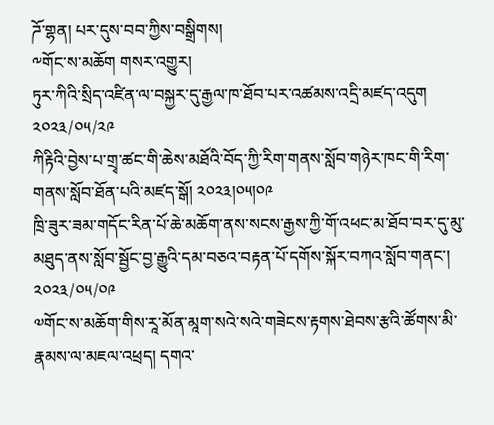ཌོ་གྷན། པར་དུས་བབ་ཀྱིས་བསྒྲིགས།
༸གོང་ས་མཆོག གསར་འགྱུར།
ཏུར་ཀིའི་སྲིད་འཛིན་ལ་བསྐྱར་དུ་རྒྱལ་ཁ་ཐོབ་པར་འཚམས་འདྲི་མཛད་འདུག
༢༠༢༣/༠༥/༢༩
ཀིརྟིའི་བྱེས་པ་གྲྭ་ཚང་གི་ཆེས་མཐོའི་བོད་ཀྱི་རིག་གནས་སློབ་གཉེར་ཁང་གི་རིག་གནས་སློབ་ཐོན་པའི་མཛད་སྒོ། ༢༠༢༣།༠༥།༠༩
ཁྲི་ཟུར་ཟམ་གདོང་རིན་པོ་ཆེ་མཆོག་ནས་སངས་རྒྱས་ཀྱི་གོ་འཕང་མ་ཐོབ་བར་དུ་མུ་མཐུད་ནས་སློབ་སྦྱོང་བྱ་རྒྱུའི་དམ་བཅའ་བརྟན་པོ་དགོས་སྐོར་བཀའ་སློབ་གནང་།
༢༠༢༣/༠༥/༠༩
༧གོང་ས་མཆོག་གིས་རཱ་མོན་མཱག་སའེ་སའེ་གཟེངས་རྟགས་ཐེབས་རྩའི་ཚོགས་མི་རྣམས་ལ་མཇལ་འཕྲད། དགའ་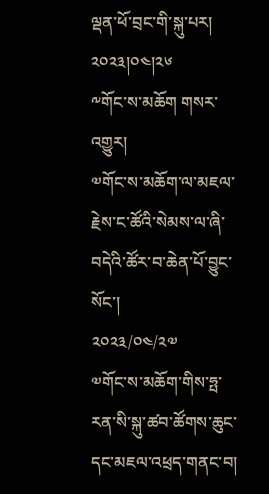ལྡན་ཕོ་བྲང་གི་སྐུ་པར། ༢༠༢༣།༠༤།༢༦
༸གོང་ས་མཆོག གསར་འགྱུར།
༧གོང་ས་མཆོག་ལ་མཇལ་རྗེས་ང་ཚོའི་སེམས་ལ་ཞི་བདེའི་ཚོར་བ་ཆེན་པོ་བྱུང་སོང་།
༢༠༢༣/༠༤/༢༧
༧གོང་ས་མཆོག་གིས་ཧྤ་རན་སི་སྐུ་ཚབ་ཚོགས་ཆུང་དང་མཇལ་འཕྲད་གནང་བ།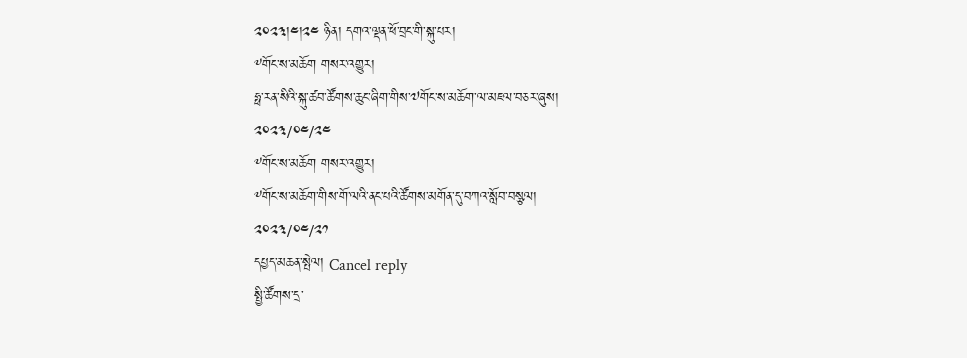༢༠༢༣།༤།༢༤ ཉིན། དགའ་ལྡན་ཕོ་བྲང་གི་སྐུ་པར།
༸གོང་ས་མཆོག གསར་འགྱུར།
ཧྥ་རན་སིའི་སྐུ་ཚབ་ཚོགས་ཆུང་ཞིག་གིས་༧གོང་ས་མཆོག་ལ་མཇལ་བཅར་ཞུས།
༢༠༢༣/༠༤/༢༤
༸གོང་ས་མཆོག གསར་འགྱུར།
༸གོང་ས་མཆོག་གིས་གོ་ལའི་ནང་པའི་ཚོགས་མགོན་དུ་བཀའ་སློབ་བསྩལ།
༢༠༢༣/༠༤/༢༡
དཔྱད་མཆན་སྤེལ། Cancel reply
སྤྱི་ཚོགས་དྲ་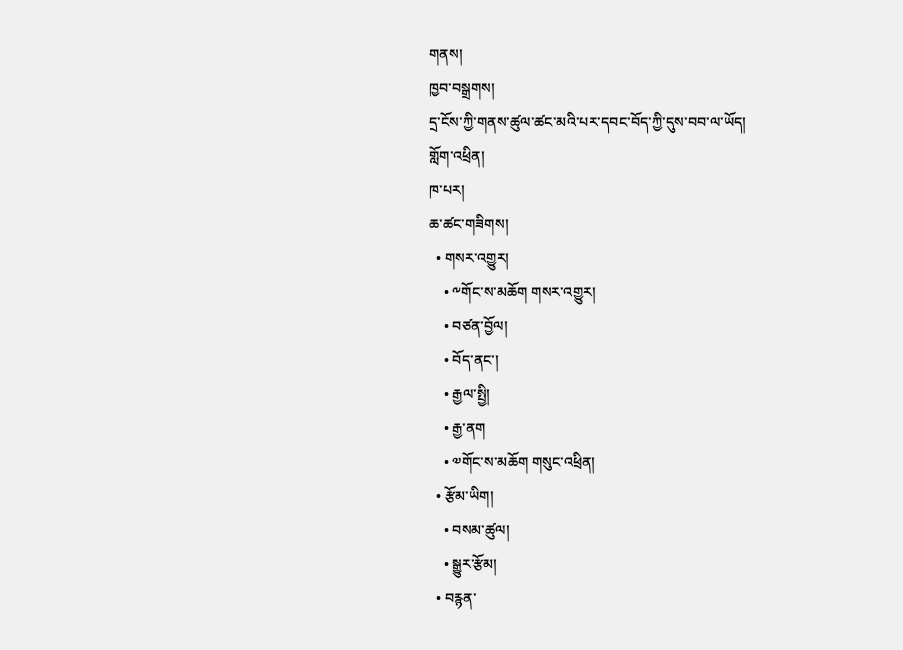གནས།
ཁྱབ་བསྒྲགས།
དྲ་ངོས་ཀྱི་གནས་ཚུལ་ཚང་མའི་པར་དབང་བོད་ཀྱི་དུས་བབ་ལ་ཡོད།
གློག་འཕྲིན།
ཁ་པར།
ཆ་ཚང་གཟིགས།
  • གསར་འགྱུར།
    • ༸གོང་ས་མཆོག གསར་འགྱུར།
    • བཙན་བྱོལ།
    • བོད་ནང་།
    • རྒྱལ་སྤྱི།
    • རྒྱ་ནག
    • ༧གོང་ས་མཆོག གསུང་འཕྲིན།
  • རྩོམ་ཡིག།
    • བསམ་ཚུལ།
    • སྒྱུར་རྩོམ།
  • བརྙན་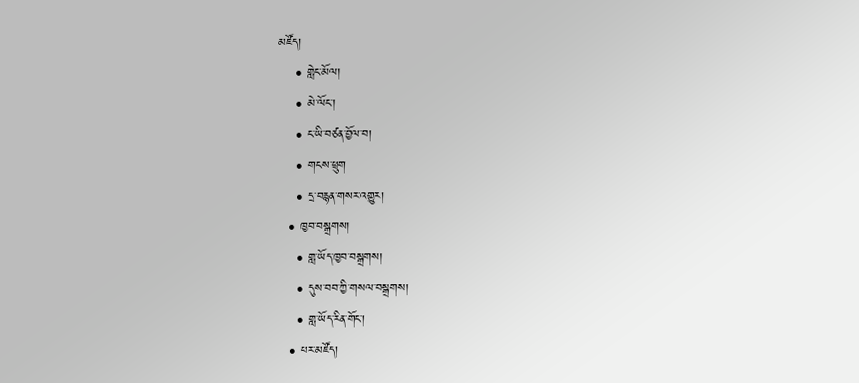མཛོད།
    • གླེང་མོལ།
    • མེ་ལོང་།
    • ང་ཡི་བཙན་བྱོལ་བ།
    • གངས་ཕྲུག
    • དྲ་བརྙན་གསར་འགྱུར།
  • ཁྱབ་བསྒྲགས།
    • གླ་ཡོད་ཁྱབ་བསྒྲགས།
    • དུས་བབ་ཀྱི་གསལ་བསྒྲགས།
    • གླ་ཡོད་རིན་གོང་།
  • པར་མཛོད།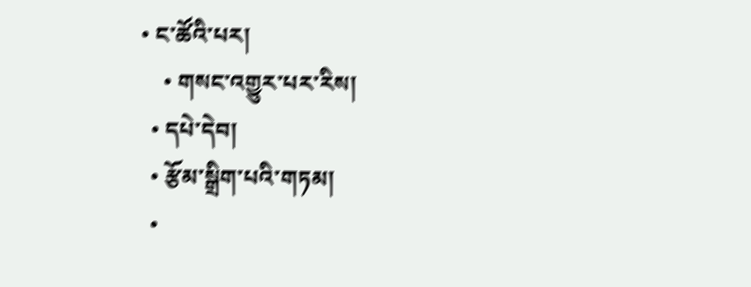• ང་ཚོའི་པར།
    • གསང་འགྱུར་པར་རིས།
  • དཔེ་དེབ།
  • རྩོམ་སྒྲིག་པའི་གཏམ།
  •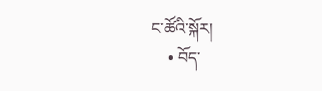ང་ཚོའི་སྐོར།
    • བོད་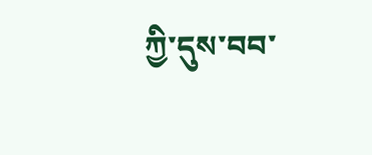ཀྱི་དུས་བབ་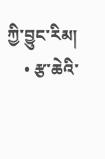ཀྱི་བྱུང་རིམ།
    • རྩ་ཆེའི་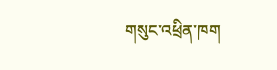གསུང་འཕྲིན་ཁག